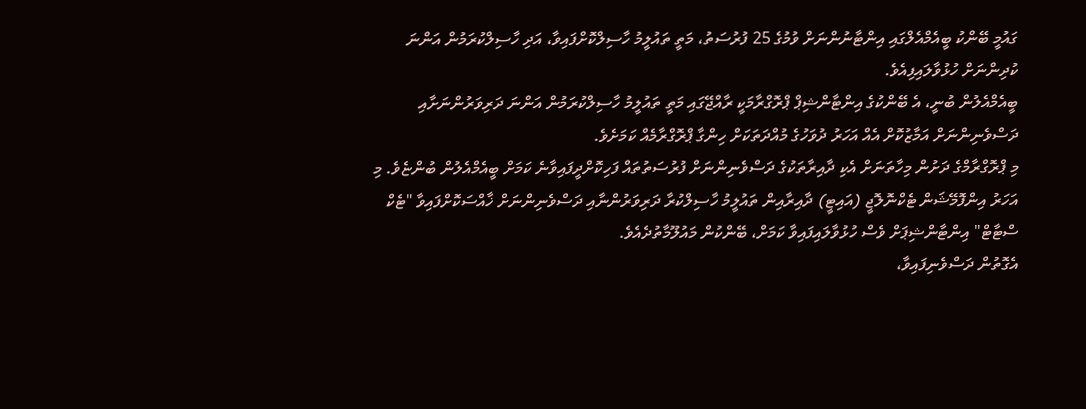ގައުމީ ބޭންކު ބީއެމްއެލްގައި އިންޓާނުންނަށް ވުމުގެ 25 ފުރުސަތު، މަތީ ތައުލީމު ހާސިލްކޮށްފައިވާ، އަދި ހާސިލްކުރަމުން އަންނަ ކުދިންނަށް ހުޅުވާލައިފިއެވެ.
ބީއެމްއެލުން ބުނީ، އެ ބޭންކުގެ އިންޓާންޝިޕް ޕްރޮގްރާމަކީ ރާއްޖޭގައި މަތީ ތައުލީމު ހާސިލްކުރަމުން އަންނަ ދަރިވަރުންނަށާއި ދަސްވެނިންނަށް އަމާޒުކޮށް އެއް އަހަރު ދުވަހުގެ މުއްދަތަކަށް ހިންގާ ޕްރޮގްރާމެއް ކަމަށެވެ.
މި ޕްރޮގްރާމްގެ ދަށުން މިހާތަނަށް އެކި ދާއިރާތަކުގެ ދަސްވެނިންނަށް ފުރުސަތުތައް ފަހިކޮށްދީފައިވާނެ ކަމަށް ބީއެމްއެލުން ބުންޏެވެ. މި އަހަރު އިންފޮމޭޝަން ޓެކްނޮލޮޖީ (އައިޓީ) ދާއިރާއިން ތައުލީމު ހާސިލްކުރާ ދަރިވަރުންނާއި ދަސްވެނިންނަށް ޚާއްސަކޮށްފައިވާ "ޓެކް ސްޓާޓް" އިންޓާންޝިޕަށް ވެސް ހުޅުވާލައިފައިވާ ކަމަށް، ބޭންކުން މައުލޫމާތުދެއެވެ.
އެގޮތުން ދަސްވެނިފައިވާ،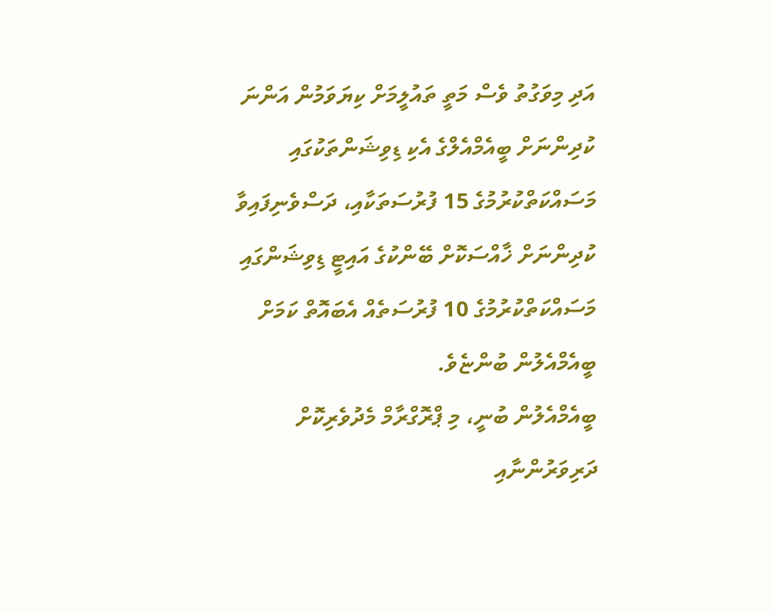އަދި މިވަގުތު ވެސް މަތީ ތައުލީމަށް ކިޔަވަމުން އަންނަ ކުދިންނަށް ބީއެމްއެލްގެ އެކި ޑިވިޝަންތަކުގައި މަސައްކަތްކުރުމުގެ 15 ފުރުސަތަކާއި، ދަސްވެނިފައިވާ ކުދިންނަށް ޚާއްސަކޮށް ބޭންކުގެ އައިޓީ ޑިވިޝަންގައި މަސައްކަތްކުރުމުގެ 10 ފުރުސަތެއް އެބައޮތް ކަމަށް ބީއެމްއެލުން ބުންޏެވެ.
ބީއެމްއެލުން ބުނީ، މި ޕްރޮގްރާމް މެދުވެރިކޮށް ދަރިވަރުންނާއި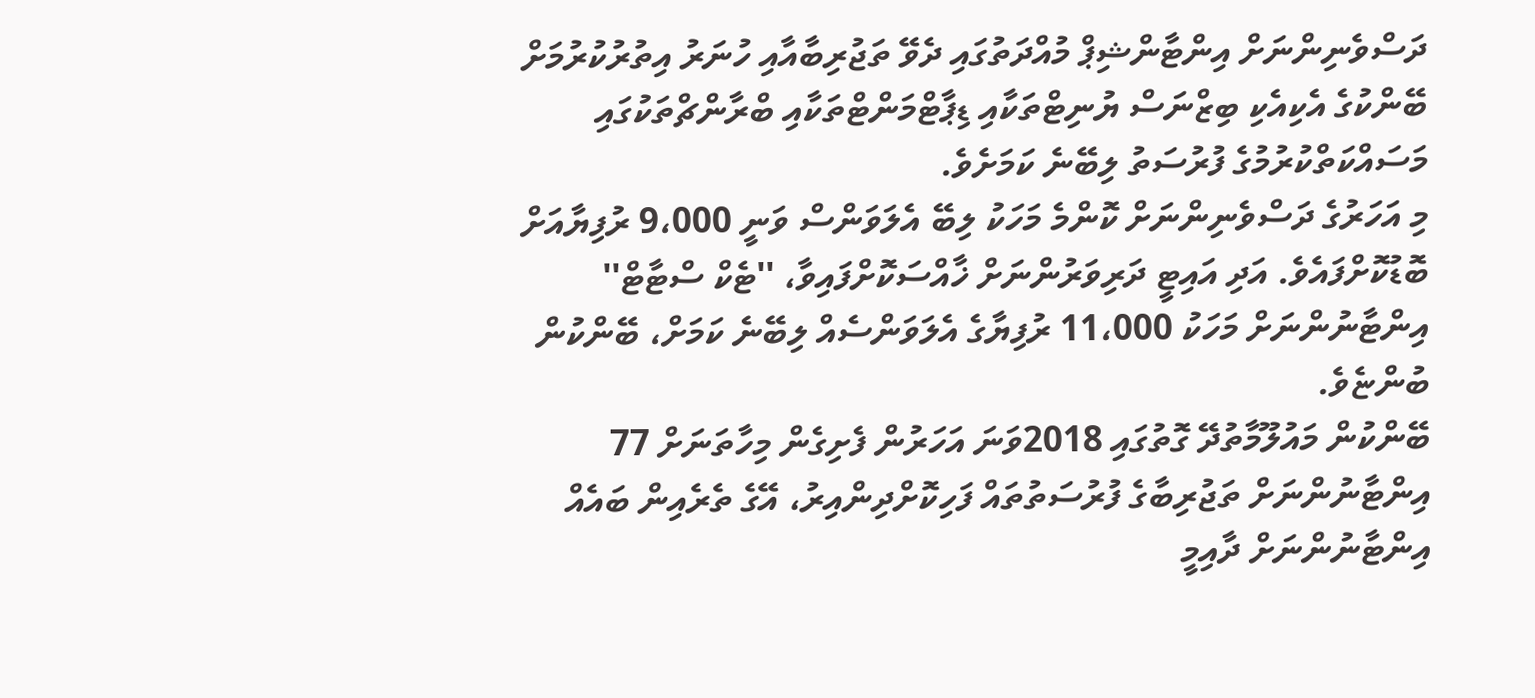ދަސްވެނިންނަށް އިންޓާންޝިޕް މުއްދަތުގައި ދެވޭ ތަޖުރިބާއާއި ހުނަރު އިތުރުކުރުމަށް ބޭންކުގެ އެކިއެކި ބިޒްނަސް ޔުނިޓްތަކާއި ޑިޕާޓްމަންޓްތަކާއި ބްރާންޗްތަކުގައި މަސައްކަތްކުރުމުގެ ފުރުސަތު ލިބޭނެ ކަމަށެވެ.
މި އަހަރުގެ ދަސްވެނިންނަށް ކޮންމެ މަހަކު ލިބޭ އެލަވަންސް ވަނީ 9،000 ރުފިޔާއަށް ބޮޑުކޮށްފައެވެ. އަދި އައިޓީ ދަރިވަރުންނަށް ޚާއްސަކޮށްފައިވާ، ''ޓެކް ސްޓާޓް'' އިންޓާނުންނަށް މަހަކު 11،000 ރުފިޔާގެ އެލަވަންސެއް ލިބޭނެ ކަމަށް، ބޭންކުން ބުންޏެވެ.
ބޭންކުން މައުލޫމާތުދޭ ގޮތުގައި 2018ވަނަ އަހަރުން ފެށިގެން މިހާތަނަށް 77 އިންޓާނުންނަށް ތަޖުރިބާގެ ފުރުސަތުތައް ފަހިކޮށްދިންއިރު، އޭގެ ތެރެއިން ބައެއް އިންޓާނުންނަށް ދާއިމީ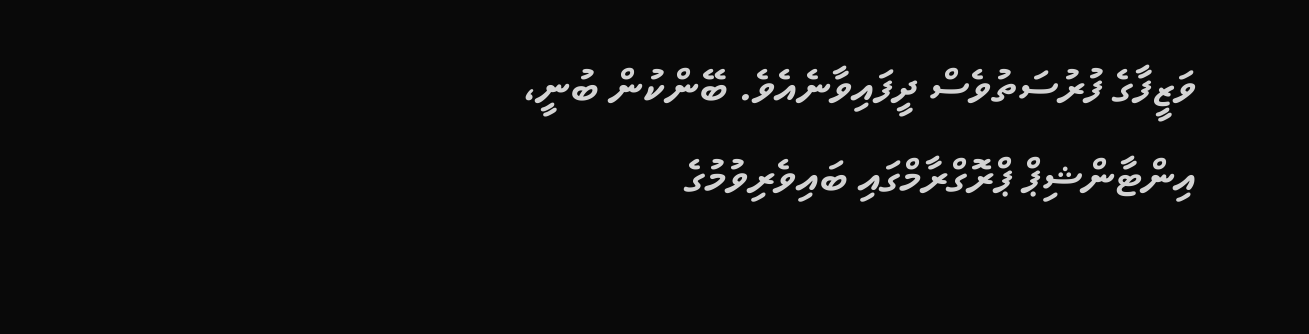ވަޒީފާގެ ފުރުސަތުވެސް ދީފައިވާނެއެވެ. ބޭންކުން ބުނީ، އިންޓާންޝިޕް ޕްރޮގްރާމްގައި ބައިވެރިވުމުގެ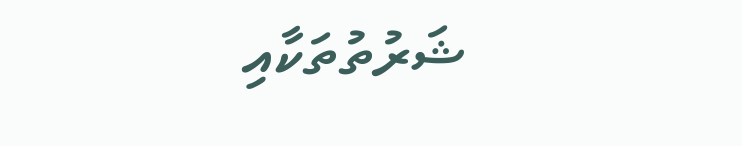ޝަރުތުތަކާއި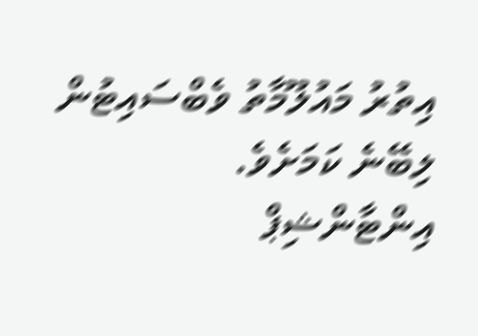އިތުރު މައުލޫމާތު ވެބްސައިޓުން ލިބޭނެ ކަމަށެވެ.
އިންޓާންޝިޕް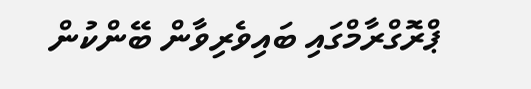ޕްރޮގްރާމްގައި ބައިވެރިވާން ބޭންކުން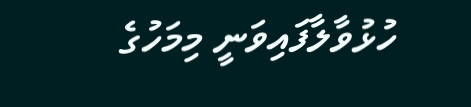ހުޅުވާލާފައިވަނީ މިމަހުގެ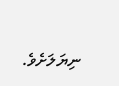ނިޔަލަށެވެ.